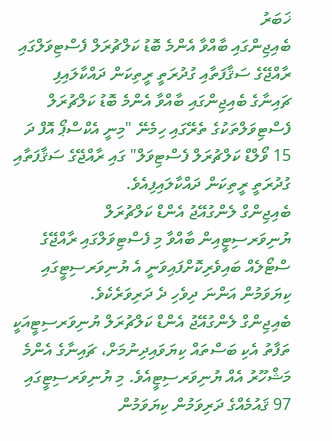ޚަބަރު
ބެއިޖިންގައި ބާއްވާ އެންމެ ބޮޑު ކަލްޗުރަލް ފެސްޓިވަލްގައި ރާއްޖޭގެ ސަޤާފަތާއި ގުދުރަތީ ރީތިކަން ދައްކާލައިފި
ޗައިނާގެ ބެއިޖިންގައި ބާއްވާ އެންމެ ބޮޑު ކަލްޗުރަލް ފެސްޓިވަލްތަކުގެ ތެރޭގައި ހިމެނޭ "މިނީ އެކްސްޕޯ އޮފް ދަ 15 ވޯލްޑް ކަލްޗުރަލް ފެސްޓިވަލް" ގައި ރާއްޖޭގެ ސަޤާފަތާއި ގުދުރަތީ ރީތިކަން ދައްކާލައިފިއެވެ.
ބެއިޖިންގް ލެންގުއޭޖު އެންޑް ކަލްޗުރަލް ޔުނިވަރސިޓީއިން ބާއްވާ މި ފެސްޓިވަލްގައި ރާއްޖޭގެ ސްޓޯލެއް ބައިވެރިކޮށްފައިވަނީ އެ ޔުނިވަރސިޓީގައި ކިޔަވަމުން އަންނަ ދިވެހި ދެ ދަރިވަރެކެވެ.
ބެއިޖިންގް ލެންގުއޭޖު އެންޑް ކަލްޗުރަލް ޔުނިވަރސިޓީއަކީ ތަފާތު އެކި ބަސްތައް ކިޔަވައިދިނުމަށް، ޗައިނާގެ އެންމެ މަޝްހޫރު އެއް ޔުނިވަރސިޓީއެވެ. މި ޔުނިވަރސިޓީގައި 97 ޤައުމެއްގެ ދަރިވަމުން ކިޔަވަމުން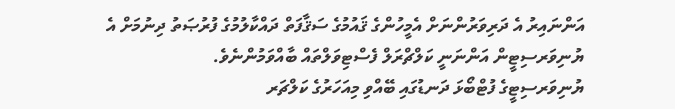އަންނައިރު އެ ދަރިވަރުންނަށް އެމީހުންގެ ޤައުމުގެ ސަޤާފަތް ދައްކާލުމުގެ ފުރުޞަތު ދިނުމަށް އެ ޔުނިވަރސިޓީން އަންނަނީ ކަލްޗްރަލް ފެސްޓިވަލްތައް ބާއްވަމުންނެވެ.
ޔުނިވަރސިޓީގެ ފުޓްބޯޅަ ދަނޑުގައި ބޭއްވި މިއަހަރުގެ ކަލްޗަރ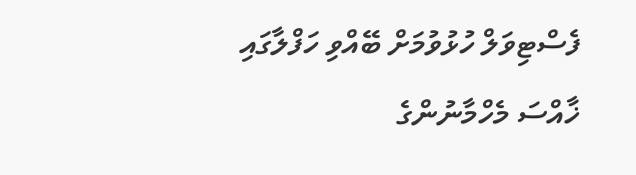ފެސްޓިވަލް ހުޅުވުމަށް ބޭއްވި ހަފްލާގައި ޚާއްސަ މެހްމާނުންގެ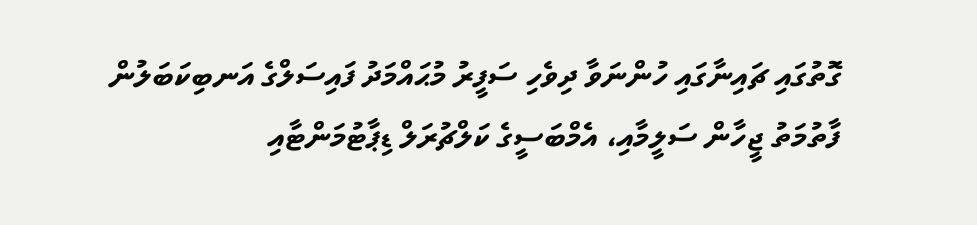ގޮތުގައި ޗައިނާގައި ހުންނަވާ ދިވެހި ސަފީރު މުޙައްމަދު ފައިސަލްގެ އަނބިކަބަލުން ފާތުމަތު ޖީހާން ސަލީމާއި، އެމްބަސީގެ ކަލްޗުރަލް ޑިޕާޓުމަންޓާއި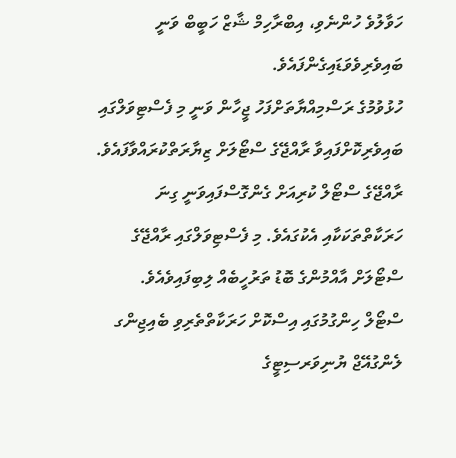ހަވާލުވެ ހުންނެވި، އިބްރާހިމް ޝާޒް ހަބީބް ވަނީ ބައިވެރިވެވަޑައިގެންފައެވެ.
ހުޅުވުމުގެ ރަސްމިއްޔާތަށްފަހު ޖީހާން ވަނީ މި ފެސްޓިވަލްގައި ބައިވެރިކޮށްފައިވާ ރާއްޖޭގެ ސްޓޯލަށް ޒިޔާރަތްކުރައްވާފައެވެ.
ރާއްޖޭގެ ސްޓޯލް ކުރިއަށް ގެންގޮސްފައިވަނީ ގިނަ ހަރަކާތްތަކަކާއި އެކުގައެވެ. މި ފެސްޓިވަލްގައި ރާއްޖޭގެ ސްޓޯލަށް އާއްމުންގެ ބޮޑު ތަރުހީބެއް ލިބިފައިވެއެވެ.
ސްޓޯލް ހިންގުމުގައި އިސްކޮށް ހަރަކާތްތެރިވި ބެއިޖިންގ ލެންގުއޭޖް ޔުނިވަރސިޓީގެ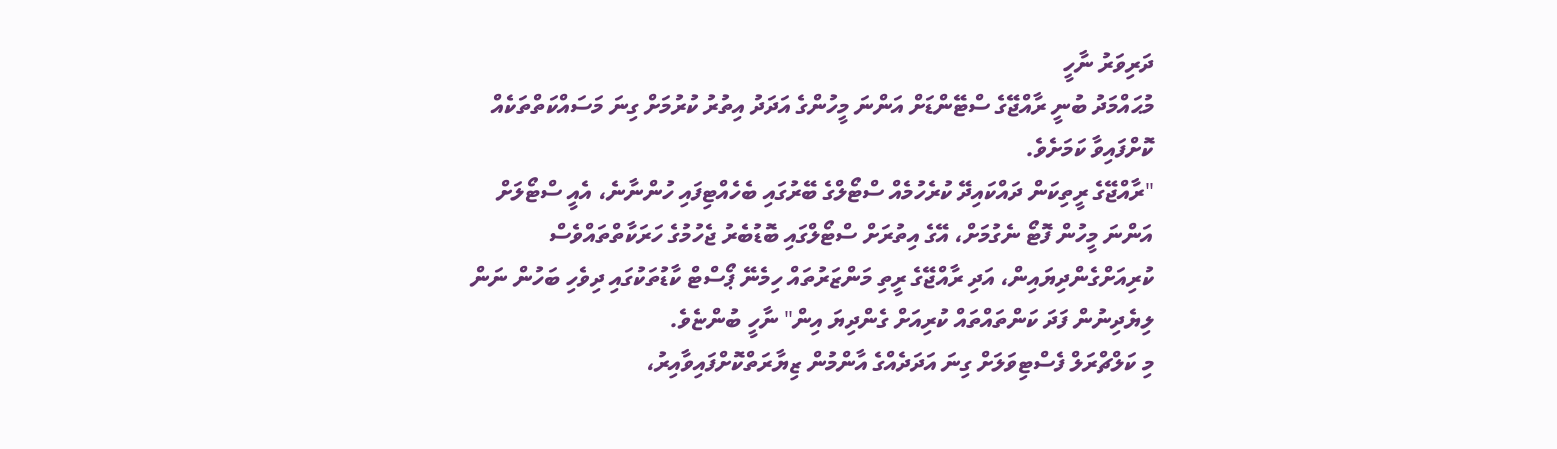ދަރިވަރު ނާހީ
މުޙައްމަދު ބުނީ ރާއްޖޭގެ ސްޓޭންޑަށް އަންނަ މީހުންގެ އަދަދު އިތުރު ކުރުމަށް ގިނަ މަސައްކަތްތަކެއް ކޮށްފައިވާ ކަމަށެވެ.
"ރާއްޖޭގެ ރީތިކަން ދައްކައިދޭ ކުރެހުމެއް ސްޓޯލްގެ ބޭރުގައި ބެހެއްޓިފައި ހުންނާނެ، އެއީ ސްޓޯލަށް އަންނަ މީހުން ފޮޓޯ ނެގުމަށް، އޭގެ އިތުރަށް ސްޓޯލްގައި ބޮޑުބެރު ޖެހުމުގެ ހަރަކާތްތައްވެސް ކުރިއަށްގެންދިޔައިން، އަދި ރާއްޖޭގެ ރީތި މަންޒަރުތައް ހިމެނޭ ޕޯސްޓް ކާޑުތަކުގައި ދިވެހި ބަހުން ނަން ލިޔެދިނުން ފަދަ ކަންތައްތައް ކުރިއަށް ގެންދިޔަ އިން" ނާހީ ބުންޏެވެ.
މި ކަލްޗްރަލް ފެސްޓިވަލަށް ގިނަ އަދަދެއްގެ އާންމުން ޒިޔާރަތްކޮށްފައިވާއިރު،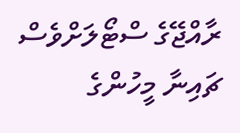ރާއްޖޭގެ ސްޓޯލަށްވެސް ޗައިނާ މީހުންގެ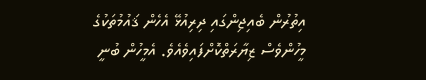އިތުރުން ބެއިޖިންގައި ދިރިއުޅޭ އެހެން ޤައުމުތަކުގެ މީހުންވެސް ޒިޔާރަތްކޮށްފައިވެއެވެ. އެމީހުން ބުނީ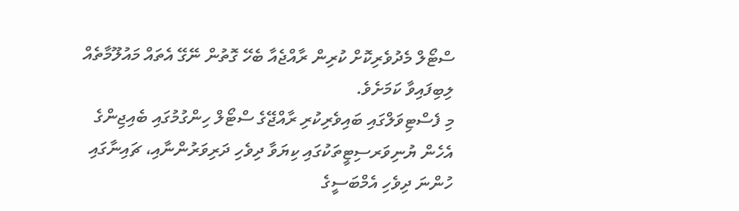ސްޓޯލް މެދުވެރިކޮށް ކުރިން ރާއްޖެއާ ބެހޭ ގޮތުން ނޭގޭ އެތައް މައުލޫމާތެއް ލިބިފައިވާ ކަމަށެވެ.
މި ފެސްޓިވަލްގައި ބައިވެރިކުރި ރާއްޖޭގެ ސްޓޯލް ހިންގުމުގައި ބެއިޖިންގެ އެހެން ޔުނިވަރސިޓީތަކުގައި ކިޔަވާ ދިވެހި ދަރިވަރުންނާއި، ޗައިނާގައި ހުންނަ ދިވެހި އެމްބަސީގެ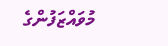މުވައްޒަފުންގެ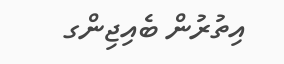އިތުރުން ބެއިޖިންގ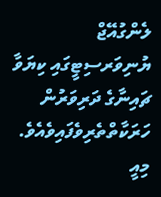ލެންގުއޭޖް ޔުނިވަރސިޓީގައި ކިޔަވާ ޗައިނާގެ ދަރިވަރުން ހަރަކާތްތެރިވެފައިވެއެވެ.
މިއީ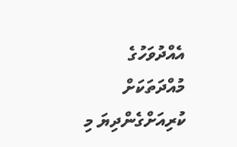އެއްދުވަހުގެ މުއްދަތަކަށް ކުރިއަށްގެންދިޔަ މި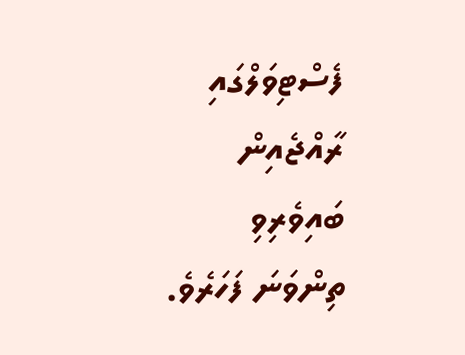ފެސްޓިވަލްގައި ރާއްޖެއިން ބައިވެރިވި ތިންވަނަ ފަހަރެވެ.